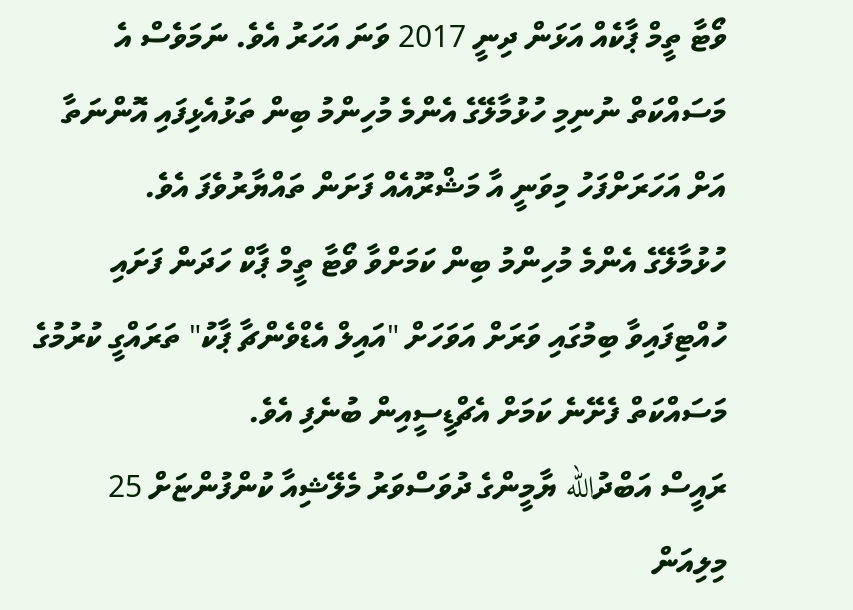ވޯޓާ ތީމް ޕާކެއް އަޅަން ދިނީ 2017 ވަނަ އަހަރު އެވެ. ނަމަވެސް އެ މަސައްކަތް ނުނިމި ހުޅުމާލޭގެ އެންމެ މުހިންމު ބިން ތަޅުއެޅިފައި އޮންނަތާ އަށް އަހަރަށްފަހު މިވަނީ އާ މަޝްރޫއެއް ފަށަން ތައްޔާރުވެފަ އެވެ.
ހުޅުމާލޭގެ އެންމެ މުހިންމު ބިން ކަމަށްވާ ވޯޓާ ތީމް ޕާކް ހަދަން ފަށައި ހުއްޓިފައިވާ ބިމުގައި ވަރަށް އަވަހަށް "އައިލް އެޑްވެންޗާ ޕާކު" ތަރައްގީ ކުރުމުގެ މަސައްކަތް ފެށޭނެ ކަމަށް އެޗްޑީސީއިން ބުނެފި އެވެ.
ރައީސް އަބްދުالله ޔާމީންގެ ދުވަސްވަރު މެލޭޝިއާ ކުންފުންޏަށް 25 މިލިއަން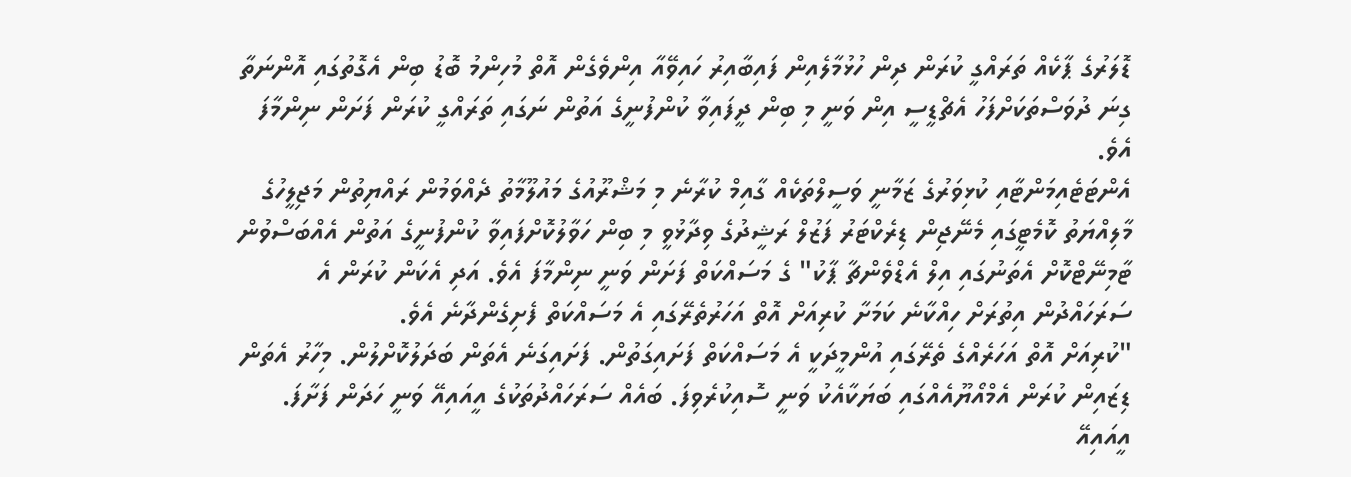ޑޮލަރުގެ ޕާކެއް ތަރައްގީ ކުރަން ދިން ހުޅުމާލެއިން ފައިބާއިރު ހައިވޭއާ އިންވެގެން އޮތް މުހިންމު ބޮޑު ބިން އެގޮތުގައި އޮންނަތާ ގިނަ ދުވަސްތަކަށްފަހު އެޗްޑީސީ އިން ވަނީ މި ބިން ދީފައިވާ ކުންފުނީގެ އަތުން ނަގައި ތަރައްގީ ކުރަން ފަށަން ނިންމާފަ އެވެ.
އެންޓަޓެއިމަންޓާއި ކުޅިވަރުގެ ޒަމާނީ ވަސީލްތަކެއް ގާއިމް ކުރާނެ މި މަޝްރޫއުގެ މައުލޫމާތު ދެއްވަމުން ރައްޔިތުން މަޖިލީހުގެ މާލިއްޔަތު ކޮމެޓީގައި މެނޭޖިން ޑިރެކްޓަރު ފަޒުލް ރަޝީދުގެ ވިދާޅުވީ މި ބިން ހަވާލުކޮށްފައިވާ ކުންފުނީގެ އަތުން އެއްބަސްވުން ޓާމިނޭޓްކޮށް އެތަނުގައި އިލް އެޑްވެންޗާ ޕާކު" ގެ މަސައްކަތް ފަށަން ވަނީ ނިންމާފަ އެވެ. އަދި އެކަން ކުރަން އެ ސަރަހައްދުން އިތުރަށް ހިއްކާނެ ކަމަށާ ކުރިއަށް އޮތް އަހަރުތެރޭގައި އެ މަސައްކަތް ފެށިގެންދާނެ އެވެ.
"ކުރިއަށް އޮތް އަހަރެއްގެ ތެރޭގައި އުންމީދަކީ އެ މަސައްކަތް ފަށައިގަތުން. ފަށައިގަނެ އެތަން ބަދަލުކޮށްލުން. މިހާރު އެތަން ޑިޒައިން ކުރަން އެމްއޯޔޫއެއްގައި ބަޔަކާއެކު ވަނީ ސޮއިކުރެވިފަ. ބައެއް ސަރަހައްދުތަކުގެ އީއައިއޭ ވަނީ ހަދަން ފަށާފަ. އީއައިއޭ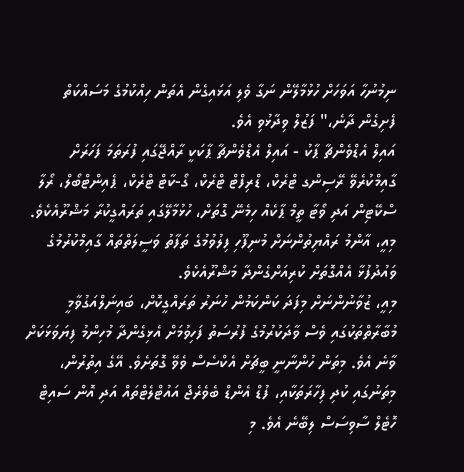ނިމުނުހާ އަވަހަށް ހުޅުމާލޭން ނަގާ ވެލި އަޅައިގެން އެތަން ހިއްކުމުގެ މަސައްކަތް ފެށިގެން ދާނެ،" ފަޒުލް ވިދާޅުވި އެވެ.
އައިލް އެޑްވެންޗާ ޕާކު - އައިލް އެޑްވެންޗާ ޕާކަކީ ރާއްޖޭގައި ފުރަތަމަ ފަހަރަށް ގާއިމްކުރެވޭ ރޭސިންގ ޓްރެކް، ޑްރިފްޓް ޓްރެކް، ގޯ-ކާޓް ޓްރެކް، ޕެއިންޓްބޯލް، ރޯލާ ސްކޭޓިން އަދި ވޯޓާ ތީމް ޕާކެއް ހިމެނޭ ގޮތަށް، ހުޅުމާލޭގައި ތަރައްގީކުރާ މަޝްރޫއެކެވެ. މިއީ، އާންމު ރައްޔިތުންނަށް މުނިފޫހި ފިލުވުމުގެ ތަފާތު ވަސީލަތްތައް ގާއިމްކުރުމުގެ ވައުދުފުޅާ އެއްގޮތަށް ކުރިއަށްގެންދާ މަޝްރޫއެކެވެ.
މިއީ، ޒުވާނުންނަށް މިފަދަ ކަންކަމުން ހުނަރު ތަރައްގީކޮށް، ބައިނަލްއަގުވާމީ މުބާރާތްތަކުގައި ވެސް ވާދަކުރުމުގެ ފުރުސަތު ފަހިވުމަށް އެޅިގެންދާ މުހިންމު ފިޔަވަޅަކަށް ވާނެ އެވެ. މިތަން ހުންނާނީ ބީޗަށް އެކްސެސް ވެވޭ ގޮތަށެވެ. އޭގެ އިތުރުން، މިތަނުގައި ކުދި ފިހާރަތަކާއި، ފުޑް އެންޑް ބެވެރެޖް އައުޓްލެޓްތައް އަދި އޮން ސައިޓް ހޮޓެލް ސާވިސަސް ލިބޭނެ އެވެ. މި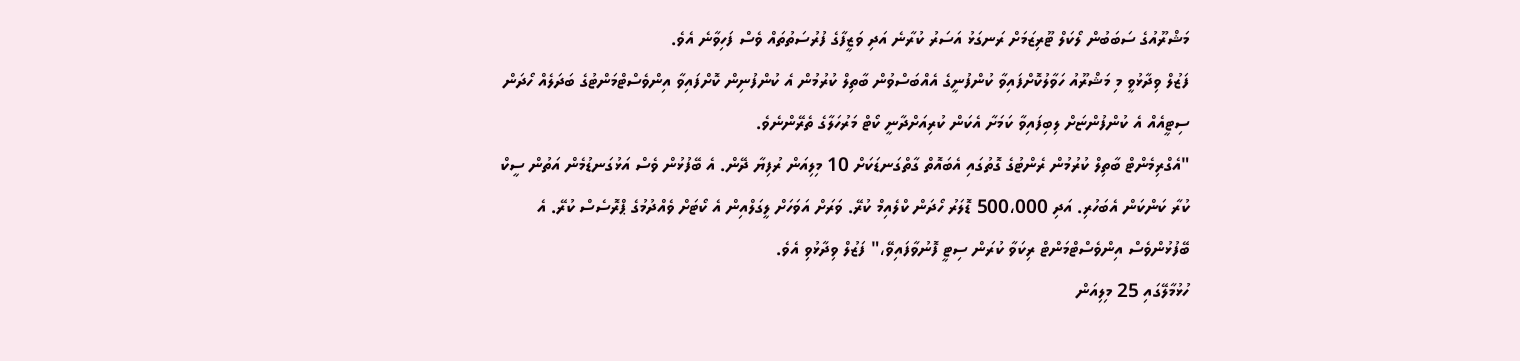މަޝްރޫއުގެ ސަބަބުން ލޯކަލް ޓޫރިޒަމަށް ރަނގަޅު އަސަރު ކުރާނެ އަދި ވަޒީފާގެ ފުރުސަތުތައް ވެސް ފަހިވާނެ އެވެ.
ފަޒުލް ވިދާޅުވީ މި މަޝްރޫއު ހަވާލުކޮށްފައިވާ ކުންފުނީގެ އެއްބަސްވުން ބާތިލް ކުރުމުން އެ ކުންފުނިން ކޮށްފައިވާ އިންވެސްޓްމަންޓުގެ ބަދަލެއް ހޯދަން ސިޓީއެއް އެ ކުންފުންޏަށް ލިބިފައިވާ ކަމަށާ އެކަން ކުރިއަށްދާނީ ކޯޓް މަރުހަލާގެ ތެރޭންނެވެ.
"އެގްރިމެންޓް ބާތިލް ކުރުމުން ރެންޓުގެ ގޮތުގައި އެބައޮތް ގާތްގަނޑަކަށް 10 މިލިއަން ރުފިޔާ ދޭން. އެ ބޭފުޅުން ވެސް އަޅުގަނޑުމެން އަތުން ސީކް ކުރާ ކަންކަން އެބަހުރި. އަދި 500،000 ޑޮލަރު ހޯދަން ކްލެއިމް ކުރޭ. ވަރަށް އަވަހަށް ލީގަލްއިން އެ ކޯޓަށް ވެއްދުމުގެ ޕްރޮސެސް ކުރޭ. އެ ބޭފުޅުންވެސް އިންވެސްޓްމަންޓް ރިކަވާ ކުރަން ސިޓީ ފޮނުވާފައިވޭ،" ފަޒުލް ވިދާޅުވި އެވެ.
ހުޅުމާލޭގައި 25 މިލިއަން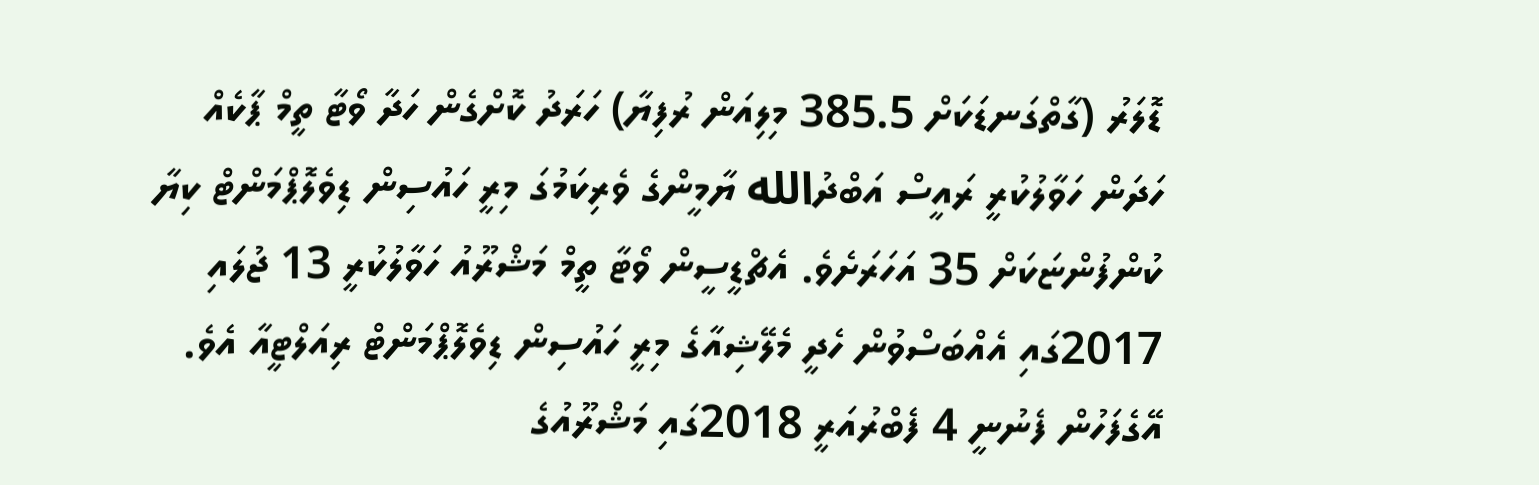ޑޮލަރު (ގާތްގަނޑަކަށް 385.5 މިލިއަން ރުފިޔާ) ހަރަދު ކޮށްގެން ހަދާ ވޯޓާ ތީމް ޕާކެއް ހަދަން ހަވާލުކުރީ ރައީސް އަބްދުالله ޔާމީންގެ ވެރިކަމުގަ މިރީ ހައުސިން ޑިވެލޮޕްމަންޓް ކިޔާ ކުންފުންޏަކަށް 35 އަހަރަށެވެ. އެޗްޑީސީން ވޯޓާ ތީމް މަޝްރޫއު ހަވާލުކުރީ 13 ޖުލައި 2017ގައި އެއްބަސްވުން ހެދީ މެލޭޝިއާގެ މިރީ ހައުސިން ޑިވެލޮޕްމަންޓް ރިއަލްޓީއާ އެވެ. އޭގެފަހުން ފެނުނީ 4 ފެބްރުއަރީ 2018ގައި މަޝްރޫއުގެ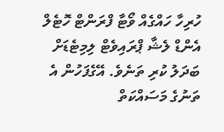ހުރިހާ ހައްގެއް ވޯޓާ ފްރަންޓް ހޮޓެލް އެންޑް ލެޝާ ޕްރައިވެޓް ލިމިޓެޑަށް ބަދަލު ކުރި ތަނެވެ. އޭގެފަހުން އެ ތަނުގެ މަސައްކަތް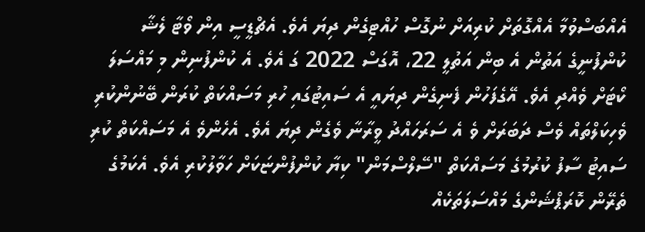އެއްބަސްވުމާ އެއްގޮތަށް ކުރިއަށް ނުގޮސް ހުއްޓިގެން ދިޔަ އެވެ. އެޗްޑީސީ އިން ވޯޓާ ލެޝާ ކުންފުނީގެ އަތުން އެ ބިން އަތުލީ 22، އޮގަސް 2022 ގަ އެވެ. އެ ކުންފުނިން މި މައްސަލަ ކޯޓަށް ވެއްދި އެވެ. އޭގެފަހުން ފެނިގެން ދިޔައީ އެ ސައިޓުގައި ހުރި މަސައްކަތް ކުރަން ބޭނުންކުރި ވެހިކަލްތައް ވެސް ދަބަރަށް ވެ އެ ސަރަހައްދު ވީރާނާ ވެގެން ދިޔަ އެވެ. އެހެންވެ އެ މަސައްކަތް ކުރި ސައިޓު ސާފު ކުރުމުގެ މަސައްކަތް "ސޭލްސްމަން" ކިޔާ ކުންފުންޏަކަށް ހަވާލުކުރި އެވެ. އެކަމުގެ ތެރޭން ކޮރަޕްޝަންގެ މައްސަލަތަކެއް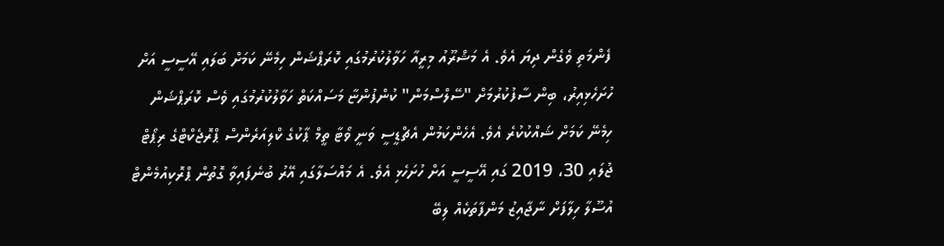ފެންމަތި ވެގެން ދިޔަ އެވެ. އެ މަޝްރޫއު މިރީއާ ހަވާލުކުރުމުގައި ކޮރަޕްޝަން ހިމެނޭ ކަމަށް ބަލައި އޭސީސީ އަށް ހުށަހެޅިއިރު، ބިން ސާފުކުރުމަށް "ސޭލްސްމަން" ކުންފުންޏާ މަސައްކަތް ހަވާލުކުރުމުގައި ވެސް ކޮރަޕްޝަން ހިމެނޭ ކަމަށް ޝައްކުކުރެ އެވެ. އެހެންކަމުން އެޗްޑީސީ ވަނީ ވޯޓާ ތީމް ޕާކުގެ ކްލިއަރެންސް ޕްރޮޖެކްޓްގެ ރިޕޯޓް ޖުލައި 30، 2019 ގައި އޭސީސީ އަށް ހުށަހެޅި އެވެ. އެ މައްސަލާގައި އޭރު ބުނެފައިވާ ގޮތުން ޕްރޮކިއުމެންޓް އުސޫލާ ހިލާފަށް ނާޖާއިޒު މަންފާތަކެއް ލިބޭ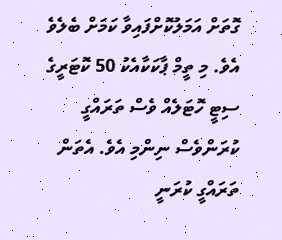ގޮތަށް އަމަލުކޮށްފައިވާ ކަމަށް ބެލެވެ އެވެ. މި ތީމް ޕާކަކާއެކު 50 ކޮޓަރީގެ ސިޓީ ހޮޓަލެއް ވެސް ތަރައްގީ ކުރަންވެސް ނިންމި އެވެ. އެތަން ތަރައްގީ ކުރަނީ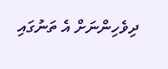ދިވެހިންނަށް އެ ތަނުގައި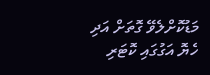މަޑުކޮށްލެވޭ ގޮތަށް އަދި ހެޔޮ އަގުގައި ކޮޓަރި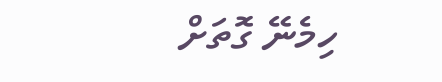ހިމެނޭ ގޮތަށް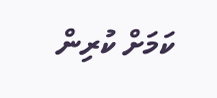ކަމަށް ކުރިން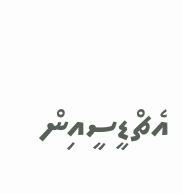އެޗްޑީސީއިން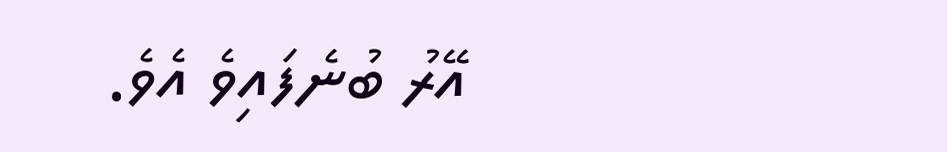އޭރު ބުނެފައިވެ އެވެ.